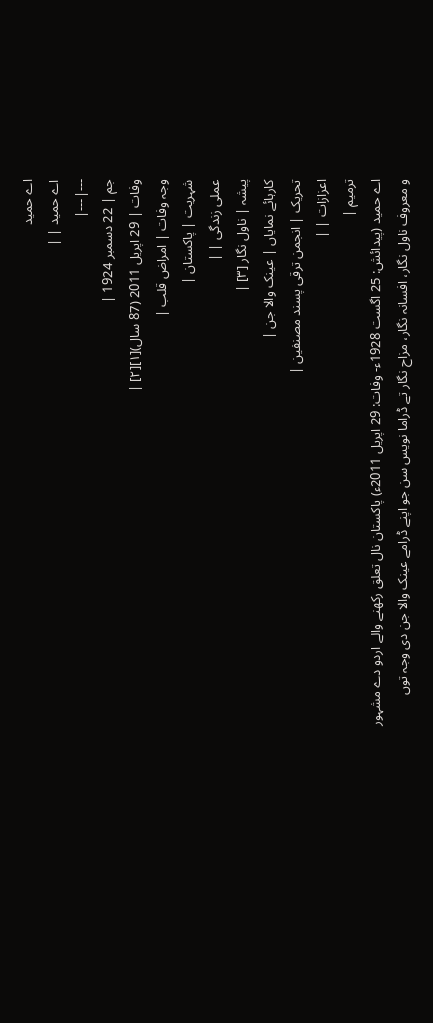اے حمید
اے حمید | |
---|---|
جم | 22 دسمبر 1924 |
وفات | 29 اپریل 2011 (87 سال)[۱][۲] |
وجہ وفات | امراض قلب |
شہریت | پاکستان |
عملی زندگی | |
پیشہ | ناول نگار [۳] |
کارہائے نمایاں | عینک والا جن |
تحریک | انجمن ترقی پسند مصنفین |
اعزازات | |
ترمیم |
اے حمید (پیدائش: 25 اگست 1928ء- وفات: 29 اپریل 2011ء) پاکستان نال تعلق رکھنے والے اردو دے مشہور و معروف ناول نگار، افسانہ نگار، مزاح نگار تے ڈراما نویس سن جو اپنے ڈرامے عینک والا جن دی وجہ توں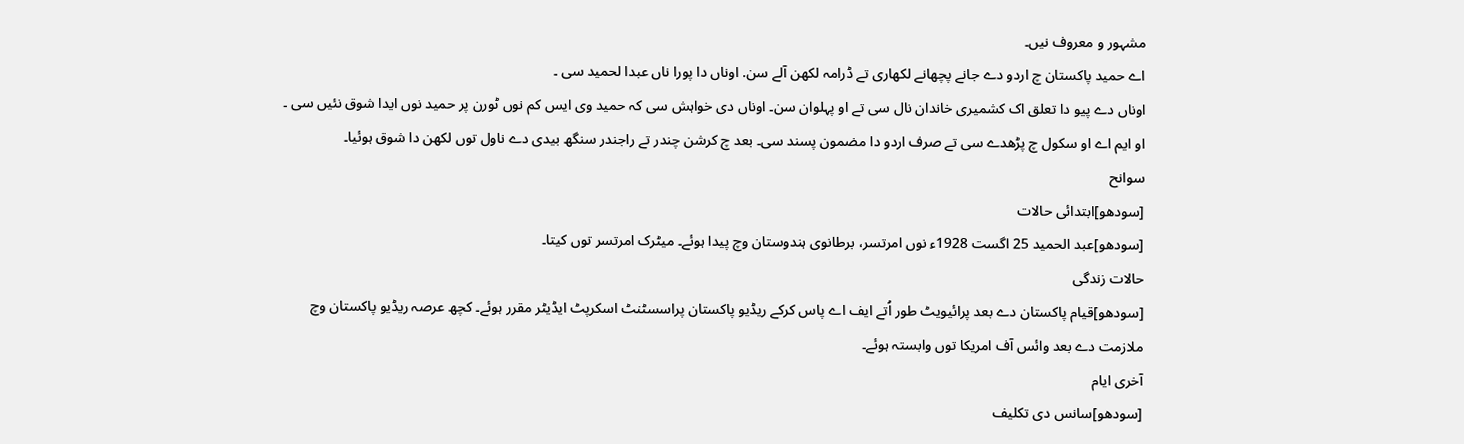مشہور و معروف نيں۔
اے حمید پاکستان چ اردو دے جانے پچھانے لکھاری تے ڈرامہ لکھن آلے سن. اوناں دا پورا ناں عبدا لحمید سی ۔
اوناں دے پیو دا تعلق اک کشمیری خاندان نال سی تے او پہلوان سن۔ اوناں دی خواہش سی کہ حمید وی ایس کم نوں ٹورن پر حمید نوں ایدا شوق نئیں سی ۔ او ایم اے او سکول چ پڑھدے سی تے صرف اردو دا مضمون پسند سی۔ بعد چ کرشن چندر تے راجندر سنگھ بیدی دے ناول توں لکھن دا شوق ہوئیا۔
سوانح
[سودھو]ابتدائی حالات
[سودھو]عبد الحمید 25 اگست 1928ء نوں امرتسر، برطانوی ہندوستان وچ پیدا ہوئے۔ میٹرک امرتسر توں کيتا۔
حالات زندگی
[سودھو]قیام پاکستان دے بعد پرائیویٹ طور اُتے ایف اے پاس کرکے ریڈیو پاکستان پراسسٹنٹ اسکرپٹ ایڈیٹر مقرر ہوئے۔ کچھ عرصہ ریڈیو پاکستان وچ ملازمت دے بعد وائس آف امریکا توں وابستہ ہوئے۔
آخری ایام
[سودھو]سانس دی تکلیف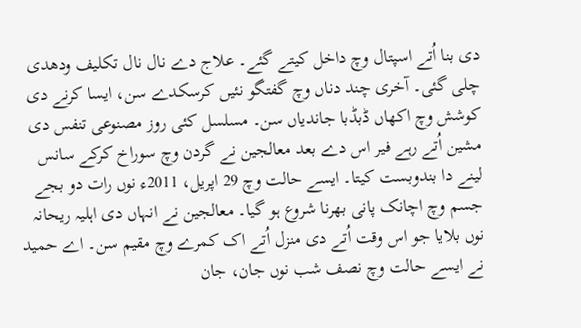دی بنا اُتے اسپتال وچ داخل کیتے گئے۔ علاج دے نال نال تکلیف ودھدی چلی گئی۔ آخری چند دناں وچ گفتگو نئيں کرسکدے سن، ایسا کرنے دی کوشش وچ اکھاں ڈبڈبا جاندیاں سن۔ مسلسل کئی روز مصنوعی تنفس دی مشین اُتے رہے فیر اس دے بعد معالجین نے گردن وچ سوراخ کرکے سانس لینے دا بندوبست کيتا۔ ايسے حالت وچ 29 اپریل، 2011ء نوں رات دو بجے جسم وچ اچانک پانی بھرنا شروع ہو گیا۔ معالجین نے انہاں دی اہلیہ ریحانہ نوں بلايا جو اس وقت اُتے دی منزل اُتے اک کمرے وچ مقیم سن۔ اے حمید نے ايسے حالت وچ نصف شب نوں جان، جان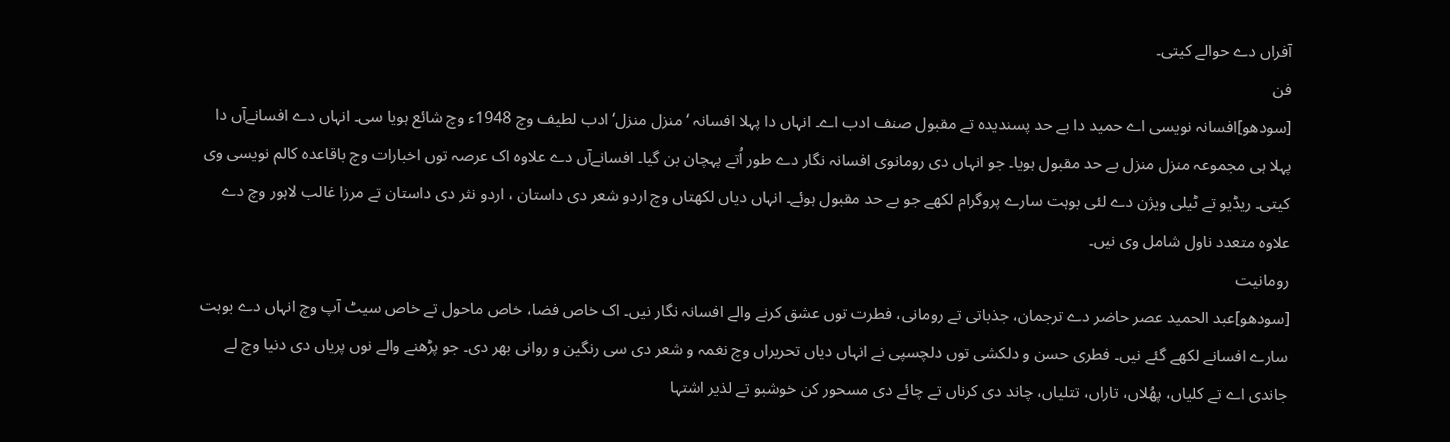آفراں دے حوالے کیتی۔
فن
[سودھو]افسانہ نویسی اے حمید دا بے حد پسندیدہ تے مقبول صنف ادب اے۔ انہاں دا پہلا افسانہ ‘منزل منزل‘ ادب لطیف وچ 1948ء وچ شائع ہويا سی۔ انہاں دے افسانےآں دا پہلا ہی مجموعہ منزل منزل بے حد مقبول ہويا۔ جو انہاں دی رومانوی افسانہ نگار دے طور اُتے پہچان بن گیا۔ افسانےآں دے علاوہ اک عرصہ توں اخبارات وچ باقاعدہ کالم نویسی وی کیتی۔ ریڈیو تے ٹیلی ویژن دے لئی بوہت سارے پروگرام لکھے جو بے حد مقبول ہوئے۔ انہاں دیاں لکھتاں وچ اردو شعر دی داستان ، اردو نثر دی داستان تے مرزا غالب لاہور وچ دے علاوہ متعدد ناول شامل وی نيں۔
رومانیت
[سودھو]عبد الحمید عصر حاضر دے ترجمان، جذباتی تے رومانی، فطرت توں عشق کرنے والے افسانہ نگار نيں۔ اک خاص فضا، خاص ماحول تے خاص سیٹ آپ وچ انہاں دے بوہت سارے افسانے لکھے گئے نيں۔ فطری حسن و دلکشی توں دلچسپی نے انہاں دیاں تحریراں وچ نغمہ و شعر دی سی رنگین و روانی بھر دی۔ جو پڑھنے والے نوں پریاں دی دنیا وچ لے جاندی اے تے کلیاں، پھُلاں، تاراں، تتلیاں، چاند دی کرناں تے چائے دی مسحور کن خوشبو تے لذیر اشتہا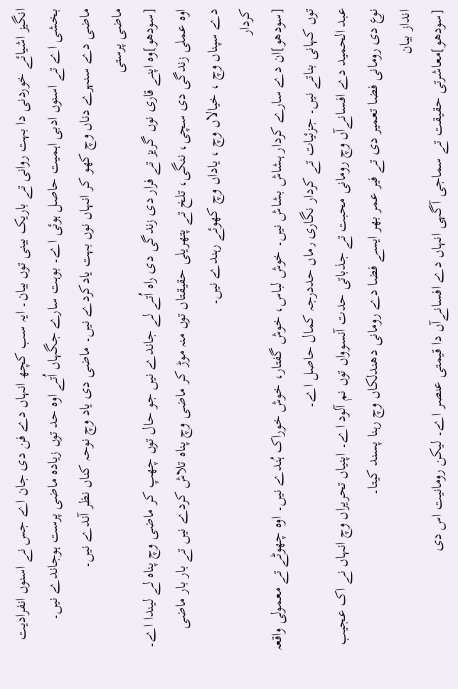انگیز اشیائے خوردنی دا بہت روانی تے باریک بینی توں بیان۔ ایہ سب کچھ انہاں دے فن دی جان اے جس نے اسنوں انفرادیت بخشی اے تے اسنوں ادبی اہمیت حاصل ہوئی اے۔ بوہت سارے جگہاں اُتے اوہ حد توں زیادہ ماضی پرست ہوجاندے نيں۔ ماضی دے سنہرے دناں وچ کھو کر انہاں نوں بہت یادکردے نيں۔ ماضی دی یاد وچ نوحہ کناں نظر آندے نيں۔
ماضی پرستی
[سودھو]وہ اپنے قاری نوں گریز تے فرار دی زندگی دی راہ اُتے لے جاندے نيں جو حال توں چھپ کر ماضی وچ پناہ لے لیندا اے۔ اوہ عملی زندگی دی سچی، ننگی، تلخ تے پتھریلی حقیقتاں توں منہ موڑ کر ماضی وچ پناہ تلاش کردے نيں تے بار بار ماضی دے سپناں وچ ، خیالاں وچ ، یاداں وچ کھوئے رہندے نيں۔
کردار
[سودھو]ان دے سارے کردار ہشاش بشاش نيں۔ خوش لباس، خوش گفتار، خوش خوراک ہُندے نيں۔ اوہ چھوٹے تے معمولی واقعہ توں کہانی بناتے نيں۔ جزئیات تے کردار نگاری ٫ماں حددرجہ کمال حاصل اے۔
عبد الحمید دے افسانےآں وچ رومانی محبت تے جذباتی حدت آنسوواں توں نم آلود اے۔ اپنیاں تحریراں وچ انہاں نے اک عجیب نوع دی رومانی فضا تعمیر دی تے فیر عمر بھر ايسے فضا دے رومانی دھندلکاں وچ رہنا پسند کيتا۔
انداز بیان
[سودھو]معاشرتی حقیقت تے سماجی آگہی انہاں دے افسانےآں دا قیمتی عنصر اے۔ لیکن رومانیت اس دی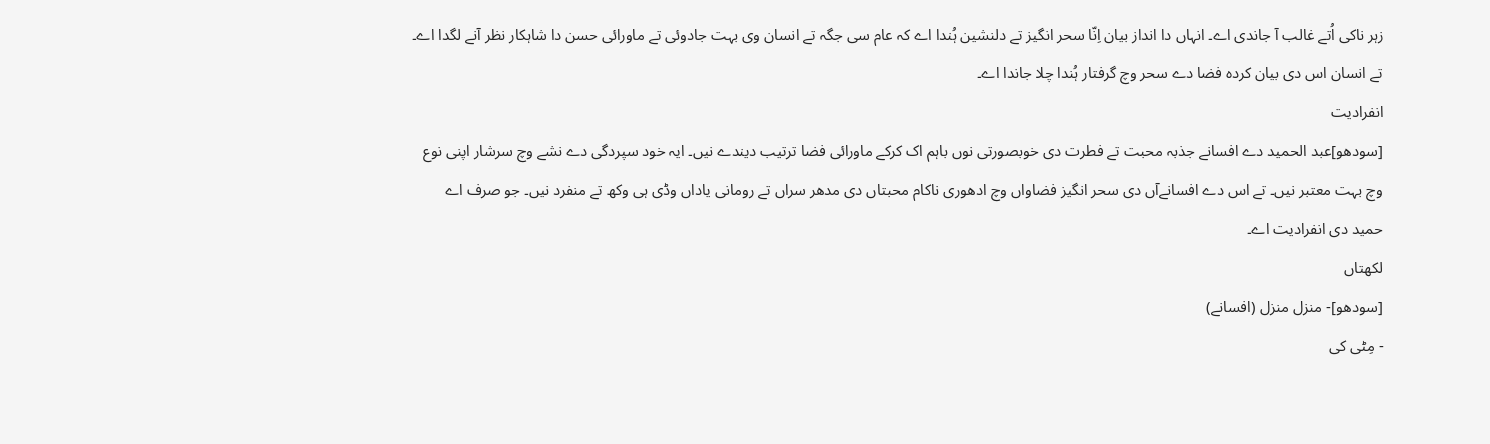زہر ناکی اُتے غالب آ جاندی اے۔ انہاں دا انداز بیان اِنّا سحر انگیز تے دلنشین ہُندا اے کہ عام سی جگہ تے انسان وی بہت جادوئی تے ماورائی حسن دا شاہکار نظر آنے لگدا اے۔ تے انسان اس دی بیان کردہ فضا دے سحر وچ گرفتار ہُندا چلا جاندا اے۔
انفرادیت
[سودھو]عبد الحمید دے افسانے جذبہ محبت تے فطرت دی خوبصورتی نوں باہم اک کرکے ماورائی فضا ترتیب دیندے نيں۔ ایہ خود سپردگی دے نشے وچ سرشار اپنی نوع وچ بہت معتبر نيں۔ تے اس دے افسانےآں دی سحر انگیز فضاواں وچ ادھوری ناکام محبتاں دی مدھر سراں تے رومانی یاداں وڈی ہی وکھ تے منفرد نيں۔ جو صرف اے حمید دی انفرادیت اے۔
لکھتاں
[سودھو]- منزل منزل (افسانے)
- مِٹی کی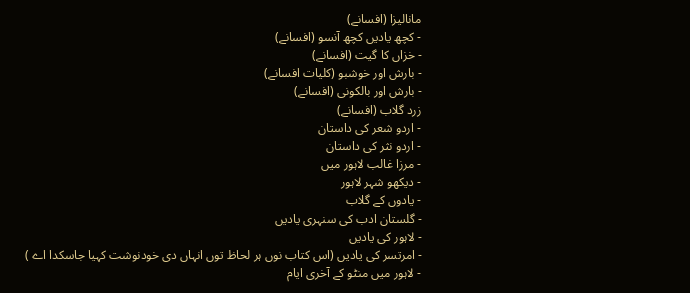مانالیزا (افسانے)
- کچھ یادیں کچھ آنسو (افسانے)
- خزاں کا گیت (افسانے)
- بارش اور خوشبو (کلیات افسانے)
- بارش اور بالکونی (افسانے)
زرد گلاب (افسانے)
- اردو شعر کی داستان
- اردو نثر کی داستان
- مرزا غالب لاہور میں
- دیکھو شہر لاہور
- یادوں کے گلاب
- گلستان ادب کی سنہری یادیں
- لاہور کی یادیں
- امرتسر کی یادیں (اس کتاب نوں ہر لحاظ توں انہاں دی خودنوشت کہیا جاسکدا اے )
- لاہور میں منٹو کے آخری ایام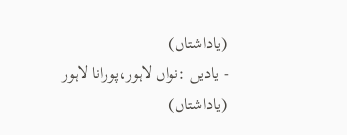(یاداشتاں)
- یادیں :نواں لاہور،پورانا لاہور (یاداشتاں)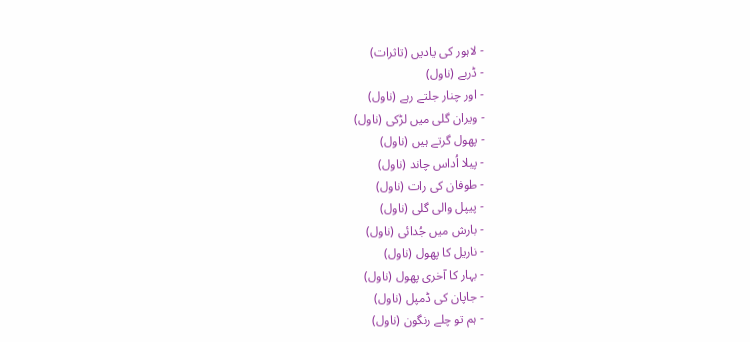- لاہور کی یادیں (تاثرات)
- ڈربے (ناول)
- اور چنار جلتے رہے (ناول)
- ویران گلی میں لڑکی (ناول)
- پھول گرتے ہیں (ناول)
- پیلا اُداس چاند (ناول)
- طوفان کی رات (ناول)
- پیپل والی گلی (ناول)
- بارش میں جُدائی (ناول)
- ناریل کا پھول (ناول)
- بہار کا آخری پھول (ناول)
- جاپان کی ڈمپل (ناول)
- ہم تو چلے رنگون (ناول)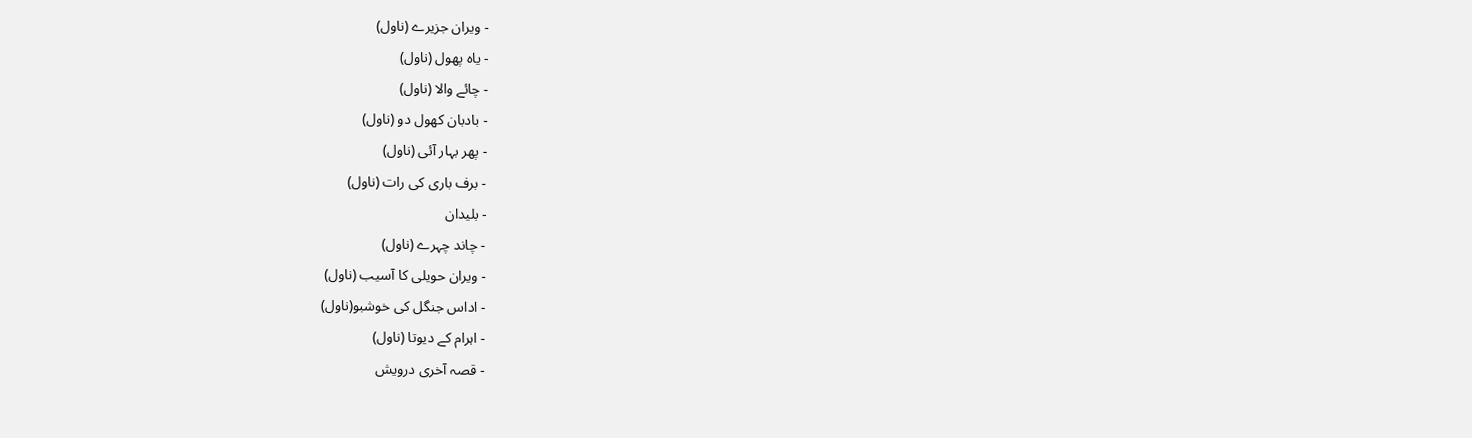- ویران جزیرے (ناول)
- یاہ پھول (ناول)
- چائے والا (ناول)
- بادبان کھول دو (ناول)
- پھر بہار آئی (ناول)
- برف باری کی رات (ناول)
- بلیدان
- چاند چہرے (ناول)
- ویران حویلی کا آسیب (ناول)
- اداس جنگل کی خوشبو(ناول)
- اہرام کے دیوتا (ناول)
- قصہ آخری درویش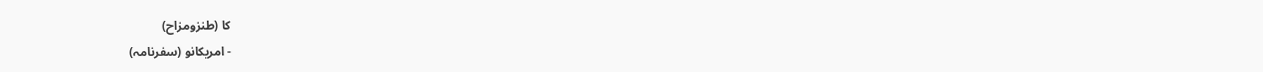کا (طنزومزاح)
- امریکانو (سفرنامہ)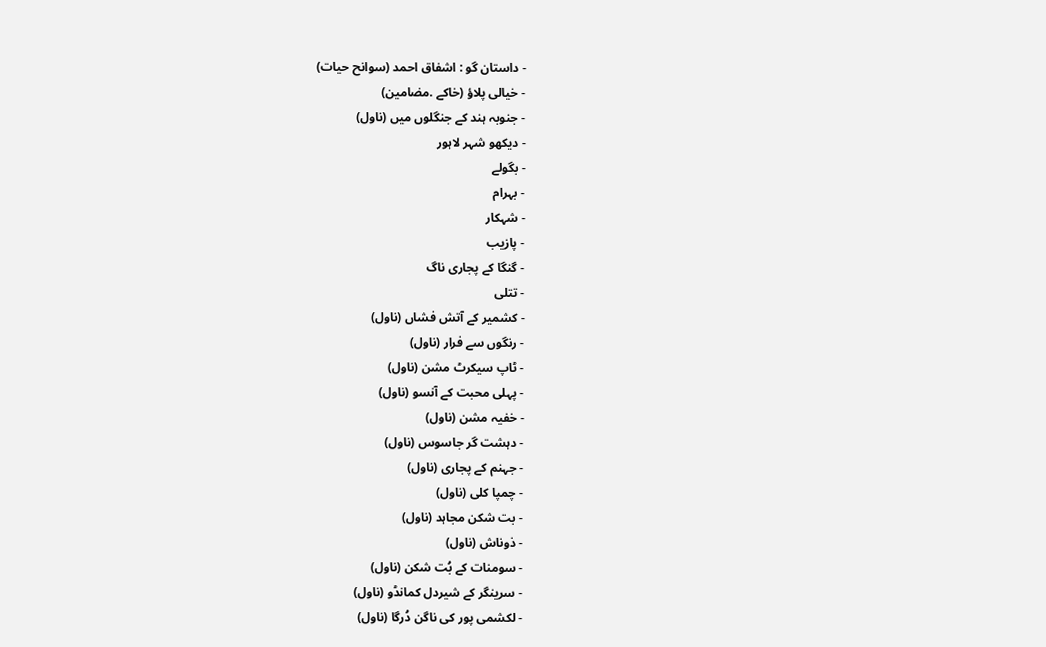- داستان گو : اشفاق احمد (سوانح حیات)
- خیالی پلاؤ (خاکے .مضامین)
- جنوبہ ہند کے جنگلوں میں (ناول)
- دیکھو شہر لاہور
- بگولے
- بہرام
- شہکار
- پازیب
- گنگا کے پجاری ناگ
- تتلی
- کشمیر کے آتش فشاں (ناول)
- رنگوں سے فرار (ناول)
- ٹاپ سیکرٹ مشن (ناول)
- پہلی محبت کے آنسو (ناول)
- خفیہ مشن (ناول)
- دہشت گر جاسوس (ناول)
- جہنم کے پجاری (ناول)
- چمپا کلی (ناول)
- بت شکن مجاہد (ناول)
- ذوناش (ناول)
- سومنات کے بُت شکن (ناول)
- سرینگر کے شیردل کمانڈو (ناول)
- لکشمی پور کی ناگن دُرگا (ناول)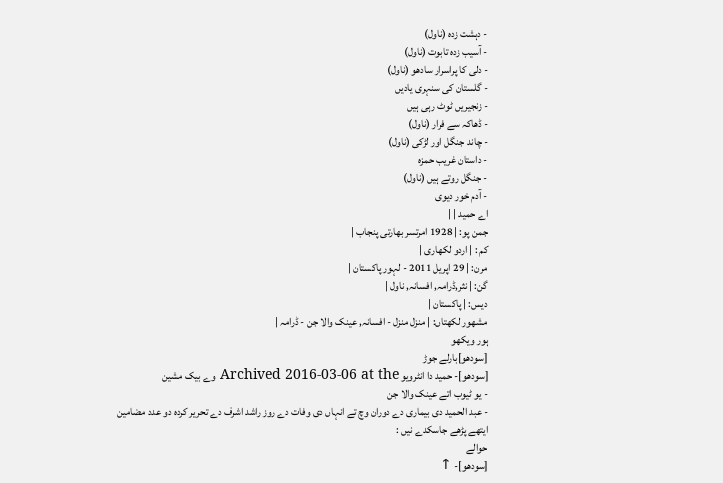- دہشت زدہ (ناول)
- آسیب زدہ تابوت (ناول)
- دلی کا پراسرار سادھو (ناول)
- گلستان کی سنہری یادیں
- زنجیریں ٹوٹ رہی ہیں
- ڈھاکہ سے فرار (ناول)
- چاند جنگل اور لڑکی (ناول)
- داستان غریب حمزہ
- جنگل روتے ہیں (ناول)
- آدم خور دیوی
اے حمید | |
جمن پو: | 1928 امرتسر بھارتی پنجاب |
کم : | اردو لکھاری |
مرن: | 29 اپریل 2011 - لہور پاکستان |
گن: | نثر,ڈرامہ, افسانہ, ناول |
دیس: | پاکستان |
مشھور لکھتاں: | منزل منزل - افسانہ, عینک والا جن - ڈرامہ |
ہور ویکھو
[سودھو]بارلے جوڑ
[سودھو]- حمید دا انٹرویو Archived 2016-03-06 at the وے بیک مشین
- یو ٹیوب اتے عینک والا جن
- عبد الحمید دی بیماری دے دوران وچ تے انہاں دی وفات دے روز راشد اشرف دے تحریر کردہ دو عدد مضامین ایتھے پڑھے جاسکدے نيں :
حوالے
[سودھو]- ↑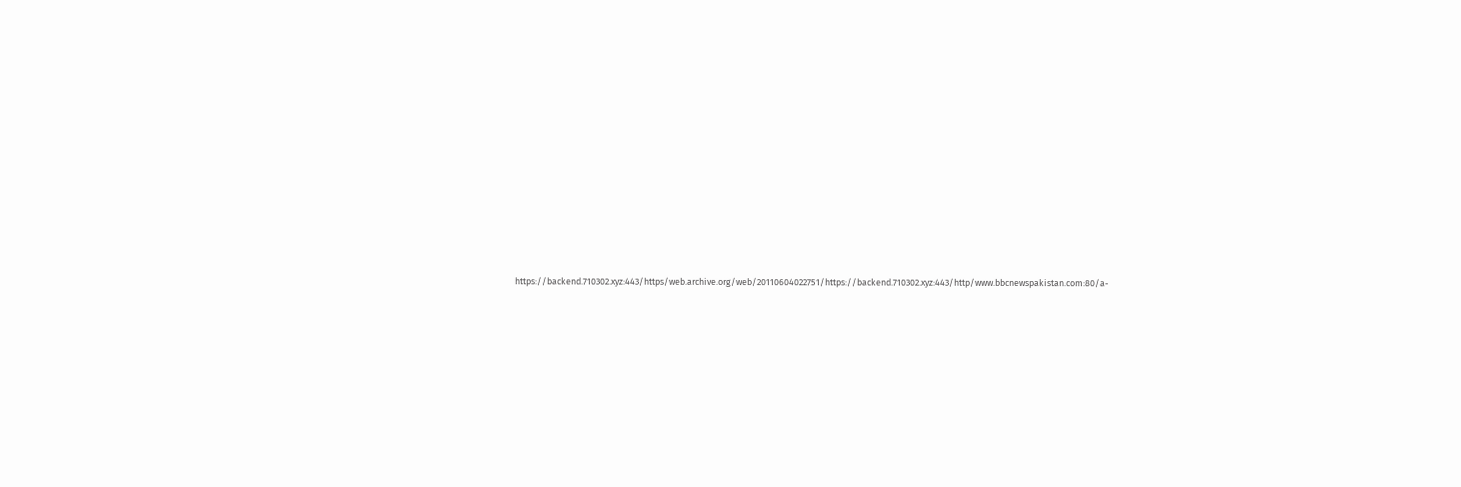https://web.archive.org/web/20110604022751/http://www.bbcnewspakistan.com:80/a-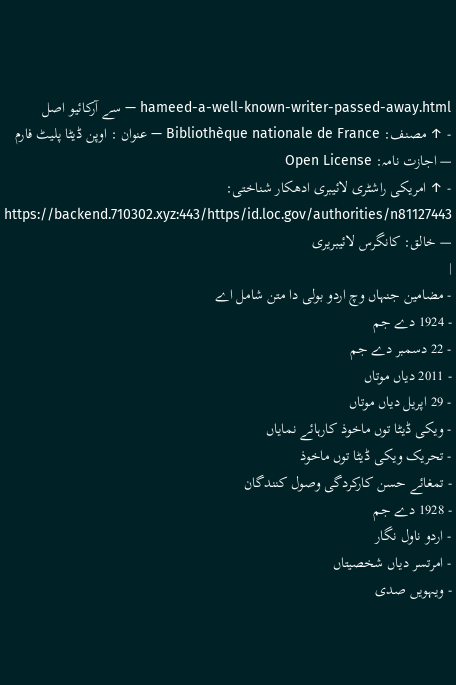hameed-a-well-known-writer-passed-away.html — سے آرکائیو اصل
- ↑ مصنف: Bibliothèque nationale de France — عنوان : اوپن ڈیٹا پلیٹ فارم — اجازت نامہ: Open License
- ↑ امریکی راشٹری لائیبری ادھکار شناختی: https://id.loc.gov/authorities/n81127443 — خالق: کانگرس لائیبریری
|
- مضامین جنہاں وچ اردو بولی دا متن شامل اے
- 1924 دے جم
- 22 دسمبر دے جم
- 2011 دیاں موتاں
- 29 اپریل دیاں موتاں
- ویکی ڈیٹا توں ماخوذ کارہائے نمایاں
- تحریک ویکی ڈیٹا توں ماخوذ
- تمغائے حسن کارکردگی وصول کنندگان
- 1928 دے جم
- اردو ناول نگار
- امرتسر دیاں شخصیتاں
- ویہويں صدی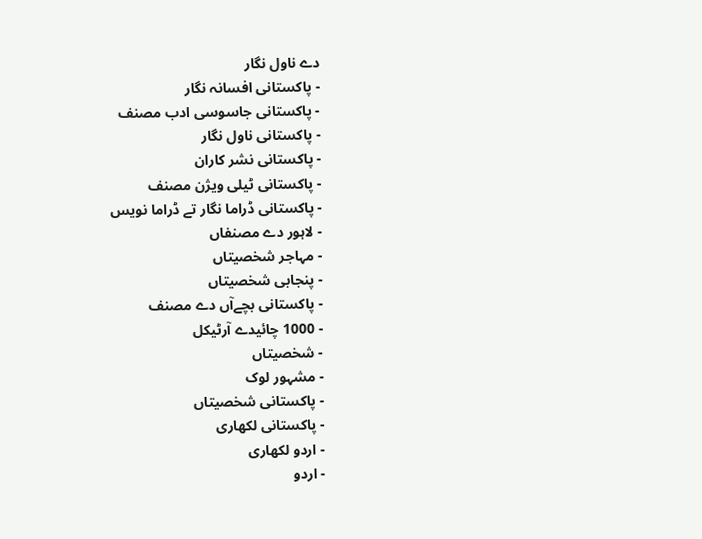دے ناول نگار
- پاکستانی افسانہ نگار
- پاکستانی جاسوسی ادب مصنف
- پاکستانی ناول نگار
- پاکستانی نشر کاران
- پاکستانی ٹیلی ویژن مصنف
- پاکستانی ڈراما نگار تے ڈراما نویس
- لاہور دے مصنفاں
- مہاجر شخصیتاں
- پنجابی شخصیتاں
- پاکستانی بچےآں دے مصنف
- 1000 چائیدے آرٹیکل
- شخصیتاں
- مشہور لوک
- پاکستانی شخصیتاں
- پاکستانی لکھاری
- اردو لکھاری
- اردو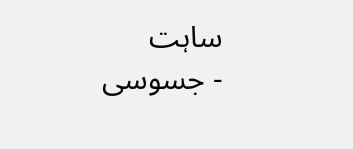ساہت
- جسوسی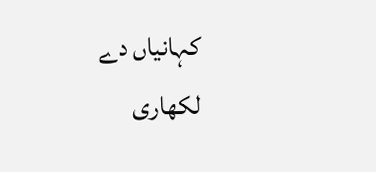کہانیاں دے لکھاری